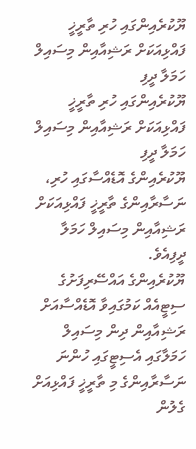ޔޫކުރެއިންގައި ހުރި ތާރީޚީ ފައްޅިއަކަށް ރަޝިއާއިން މިސައިލް ހަމަލާ ދީފި
ޔޫކުރެއިންގައި ހުރި ތާރީޚީ ފައްޅިއަކަށް ރަޝިއާއިން މިސައިލް ހަމަލާ ދީފި
ޔޫކުރެއިންގެ އޮޑެއްސާގައި ހުރި، ނަސާރާއިންގެ ތާރީޚީ ފައްޅިއަކަށް ރަޝިއާއިން މިސައިލް ހަމަލާ ދީފިއެވެ.
ޔޫކުރެއިންގެ އައްސޭރިފަށުގެ ސިޓީއެއް ކަމުގައިވާ އޮޑެއްސާއަށް ރަޝިއާއިން ދިން މިސައިލް ހަމަލާގައި އެސިޓީގައި ހުންނަ ނަސާރާއިންގެ މި ތާރީޚީ ފައްޅިއަށް ގެލުން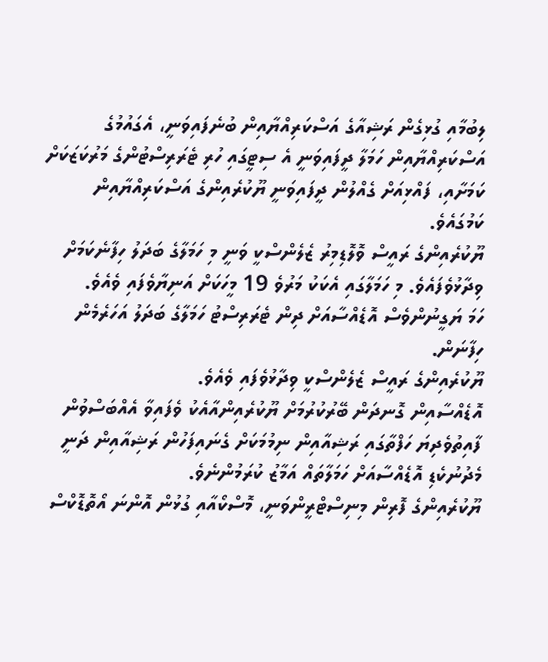ލިބުމާއި ގުޅިގެން ރަޝިއާގެ އަސްކަރިއްޔާއިން ބުނެފައިވަނީ، އެގައުމުގެ އަސްކަރިއްޔާއިން ހަމަލާ ދީފައިވަނީ އެ ސިޓީގައި ހުރި ޓެރަރިސްޓުންގެ މަރުކަޒަކަށް ކަމަށާއި، ފައްޅިއަށް ގެއްލުން ދީފައިވަނީ ޔޫކުރެއިންގެ އަސްކަރިއްޔާއިން ކަމުގައެވެ.
ޔޫކުރެއިންގެ ރައީސް ވޮލޮޑިމިރު ޒެލެންސްކީ ވަނީ މި ހަމަލާގެ ބަދަލު ހިފާނެކަމަށް ވިދާޅުވެފައެވެ. މި ހަމަލާގައި އެކަކު މަރުވެ 19 މީހަކަށް އަނިޔާވެފައި ވެއެވެ.
ހަމަ ޔަގީނުންވެސް އޮޑެއްސާއަށް ދިން ޓެރަރިސްޓު ހަމަލާގެ ބަދަލު އަހަރެމެން ހިފާނަން.
ޔޫކުރެއިންގެ ރައީސް ޒެލެންސްކީ ވިދާޅުވެފައި ވެއެވެ.
އޮޑެއްސާއިން ގޮނދަން ބޭރުކުރުމަށް ޔޫކުރެއިންއާއެކު ވެފައިވާ އެއްބަސްވުން ފާއިތުވެދިޔަ ހަފްތާގައި ރަޝިއާއިން ނިމުމަކަށް ގެނައިފަހުން ރަޝިއާއިން ދަނީ މެދުނުކެޑި އޮޑެއްސާއަށް ހަމަލާތައް އަމާޒު ކުރަމުންނެވެ.
ޔޫކުރެއިންގެ ފޮރިން މިނިސްޓްރީންވަނީ، މޮސްކޯއާއި ގުޅުން އޮންނަ އޯތޮޑޮކްސް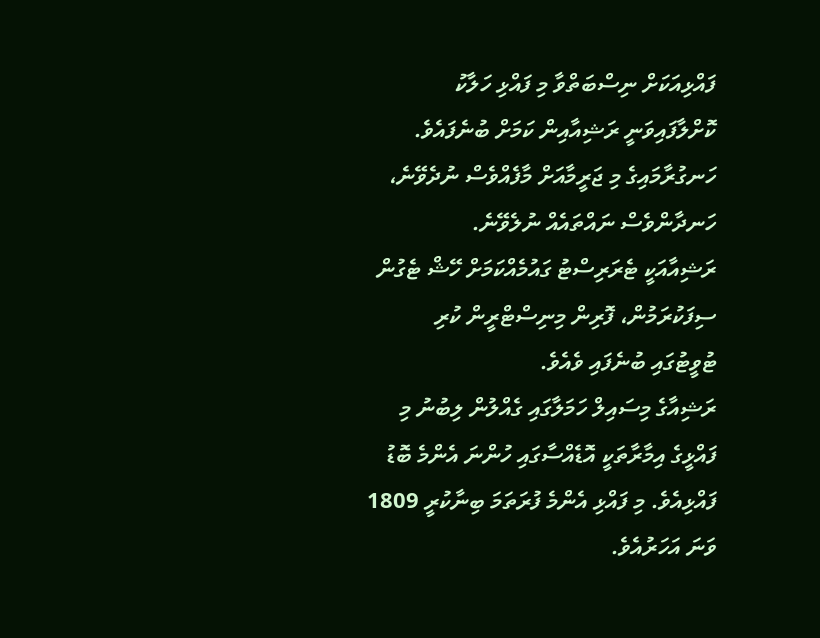ފައްޅިއަކަށް ނިސްބަތްވާ މި ފައްޅި ހަލާކު ކޮށްލާފައިވަނީ ރަޝިއާއިން ކަމަށް ބުނެފައެވެ.
ހަނގުރާމައިގެ މި ޖަރީމާއަށް މާފެއްވެސް ނުދެވޭނެ، ހަނދާންވެސް ނައްތައެއް ނުލެވޭނެ.
ރަޝިއާއަކީ ޓެރަރިސްޓު ގައުމެއްކަމަށް ހޭޝް ޓެގުން ސިފަކުރަމުން، ފޮރިން މިނިސްޓްރީން ކުރި ޓުވީޓުގައި ބުނެފައި ވެއެވެ.
ރަޝިއާގެ މިސައިލް ހަމަލާގައި ގެއްލުން ލިބުނު މި ފައްޅީގެ އިމާރާތަކީ އޮޑެއްސާގައި ހުންނަ އެންމެ ބޮޑު ފައްޅިއެވެ. މި ފައްޅި އެންމެ ފުރަތަމަ ބިނާކުރީ 1809 ވަނަ އަހަރުއެވެ.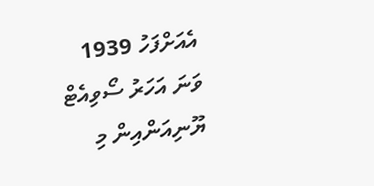އެއަށްފަހު 1939 ވަނަ އަހަރު ސޯވިއެޓް ޔޫނިއަންއިން މި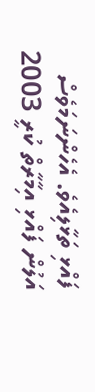ފައްޅި ތަޅާލިއެވެ. އެހެންނަމަވެސް އަލުން ފައްޅި އިމާރާތް ކުރީ 2003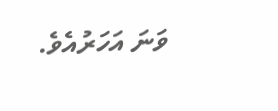ވަނަ އަހަރުއެވެ.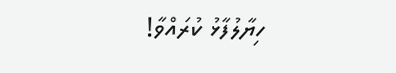ހިޔާލުފާޅު ކުރައްވާ!